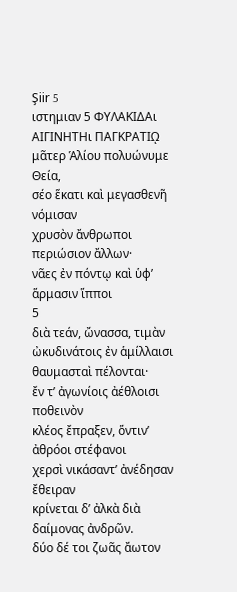Şiir 5
ιστημιαν 5 ΦΥΛΑΚΙΔΑι ΑΙΓΙΝΗΤΗι ΠΑΓΚΡΑΤΙῼ
μᾶτερ Ἁλίου πολυώνυμε Θεία,
σέο ἕκατι καὶ μεγασθενῆ νόμισαν
χρυσὸν ἄνθρωποι περιώσιον ἄλλων·
νᾶες ἐν πόντῳ καὶ ὑφʼ ἅρμασιν ἵπποι
5
διὰ τεάν, ὤνασσα, τιμὰν ὠκυδινάτοις ἐν ἁμίλλαισι θαυμασταὶ πέλονται·
ἔν τʼ ἀγωνίοις ἀέθλοισι ποθεινὸν
κλέος ἔπραξεν, ὅντινʼ ἀθρόοι στέφανοι
χερσὶ νικάσαντʼ ἀνέδησαν ἔθειραν
κρίνεται δʼ ἀλκὰ διὰ δαίμονας ἀνδρῶν.
δύο δέ τοι ζωᾶς ἄωτον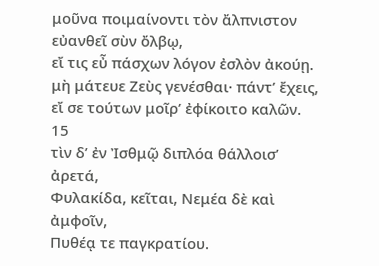μοῦνα ποιμαίνοντι τὸν ἄλπνιστον εὐανθεῖ σὺν ὄλβῳ,
εἴ τις εὖ πάσχων λόγον ἐσλὸν ἀκούῃ.
μὴ μάτευε Ζεὺς γενέσθαι· πάντʼ ἔχεις,
εἴ σε τούτων μοῖρʼ ἐφίκοιτο καλῶν.
15
τὶν δʼ ἐν Ἰσθμῷ διπλόα θάλλοισʼ ἀρετά,
Φυλακίδα, κεῖται, Νεμέα δὲ καὶ ἀμφοῖν,
Πυθέᾳ τε παγκρατίου.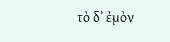τὸ δʼ ἐμὸν